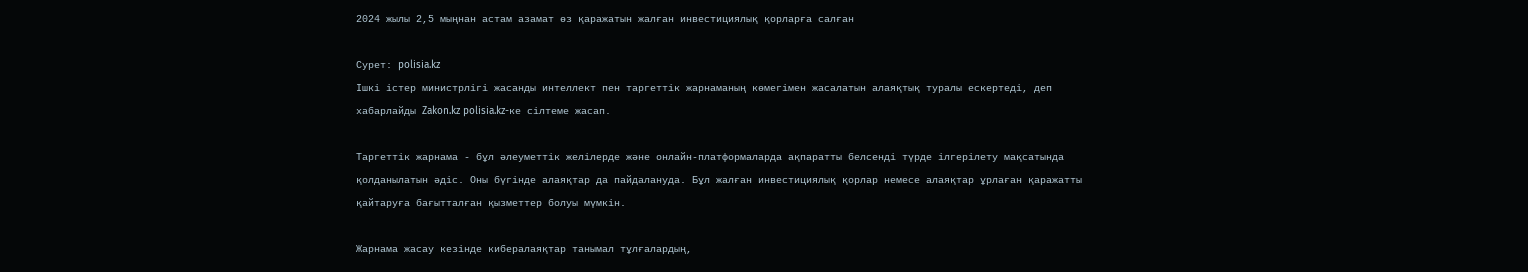2024 жылы 2,5 мыңнан астам азамат өз қаражатын жалған инвестициялық қорларға салған

Сурет: polisia.kz
Ішкі істер министрлігі жасанды интеллект пен таргеттік жарнаманың көмегімен жасалатын алаяқтық туралы ескертеді, деп хабарлайды Zakon.kz polisia.kz-ке сілтеме жасап.

Таргеттік жарнама - бұл әлеуметтік желілерде және онлайн-платформаларда ақпаратты белсенді түрде ілгерілету мақсатында қолданылатын әдіс. Оны бүгінде алаяқтар да пайдалануда. Бұл жалған инвестициялық қорлар немесе алаяқтар ұрлаған қаражатты қайтаруға бағытталған қызметтер болуы мүмкін.

Жарнама жасау кезінде кибералаяқтар танымал тұлғалардың,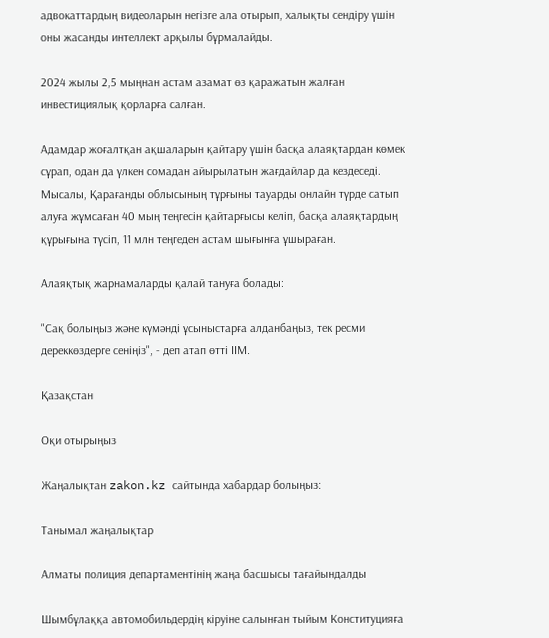адвокаттардың видеоларын негізге ала отырып, халықты сендіру үшін оны жасанды интеллект арқылы бұрмалайды.

2024 жылы 2,5 мыңнан астам азамат өз қаражатын жалған инвестициялық қорларға салған.

Адамдар жоғалтқан ақшаларын қайтару үшін басқа алаяқтардан көмек сұрап, одан да үлкен сомадан айырылатын жағдайлар да кездеседі. Мысалы, Қарағанды облысының тұрғыны тауарды онлайн түрде сатып алуға жұмсаған 40 мың теңгесін қайтарғысы келіп, басқа алаяқтардың құрығына түсіп, 11 млн теңгеден астам шығынға ұшыраған.

Алаяқтық жарнамаларды қалай тануға болады:

"Сақ болыңыз және күмәнді ұсыныстарға алданбаңыз, тек ресми дереккөздерге сеніңіз", - деп атап өтті ІІМ.

Қазақстан

Оқи отырыңыз

Жаңалықтан zakon.kz сайтында хабардар болыңыз:

Танымал жаңалықтар

Алматы полиция департаментінің жаңа басшысы тағайындалды

Шымбұлаққа автомобильдердің кіруіне салынған тыйым Конституцияға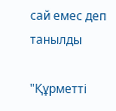сай емес деп танылды

"Құрметті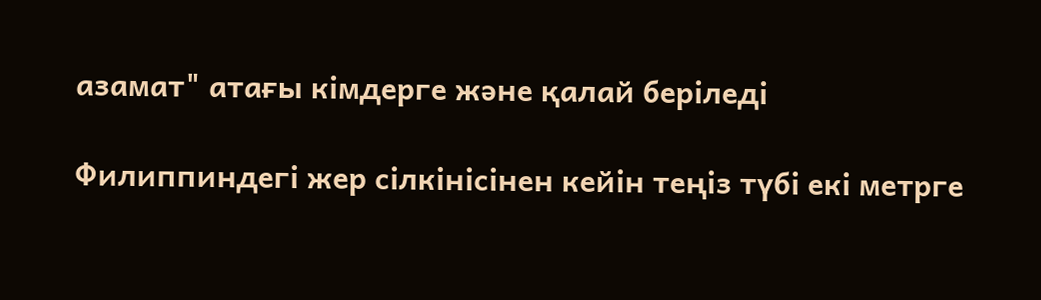азамат" атағы кімдерге және қалай беріледі

Филиппиндегі жер сілкінісінен кейін теңіз түбі екі метрге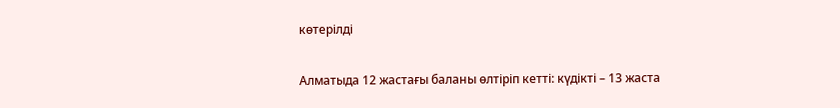көтерілді

Алматыда 12 жастағы баланы өлтіріп кетті: күдікті – 13 жаста